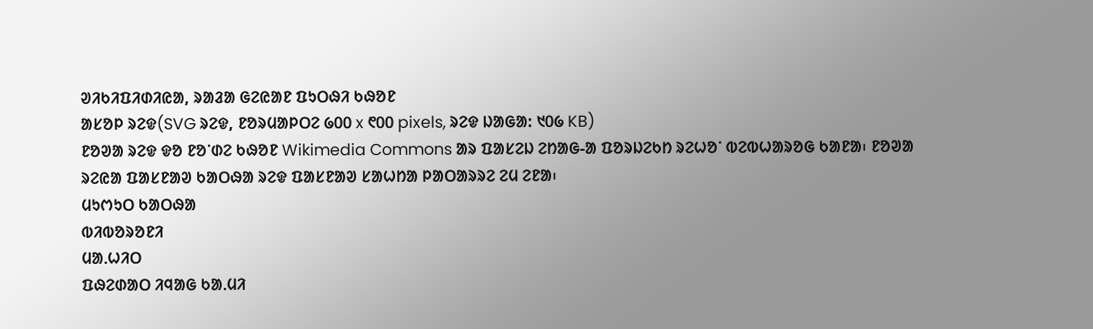ᱣᱤᱠᱤᱯᱤᱰᱤᱭᱟ, ᱨᱟᱲᱟ ᱜᱮᱭᱟᱱ ᱯᱩᱛᱷᱤ ᱠᱷᱚᱱ
ᱟᱥᱚᱞ ᱨᱮᱫ(SVG ᱨᱮᱫ, ᱱᱚᱨᱢᱟᱞᱛᱮ ᱙᱐᱐ x ᱖᱐᱐ pixels, ᱨᱮᱫ ᱡᱟᱜᱟ: ᱑᱐᱙ KB)
ᱱᱚᱣᱟ ᱨᱮᱫ ᱫᱚ ᱱᱚᱸᱰᱮ ᱠᱷᱚᱱ Wikimedia Commons ᱟᱨ ᱯᱟᱥᱮᱡ ᱮᱴᱟᱜ-ᱟ ᱯᱚᱨᱡᱮᱠᱴ ᱨᱮᱦᱚᱸ ᱵᱮᱵᱦᱟᱨᱚᱜ ᱠᱟᱱᱟ᱾ ᱱᱚᱣᱟ ᱨᱮᱭᱟ ᱯᱟᱥᱱᱟᱣ ᱠᱟᱛᱷᱟ ᱨᱮᱫ ᱯᱟᱥᱱᱟᱣ ᱥᱟᱦᱴᱟ ᱞᱟᱛᱟᱨᱨᱮ ᱮᱢ ᱮᱱᱟ᱾
ᱢᱩᱬᱩᱛ ᱠᱟᱛᱷᱟ
ᱵᱤᱵᱚᱨᱚᱱᱤ
ᱢᱟᱹᱦᱤᱛ
ᱯᱷᱮᱰᱟᱛ ᱤᱧᱟᱜ ᱠᱟᱹᱢᱤ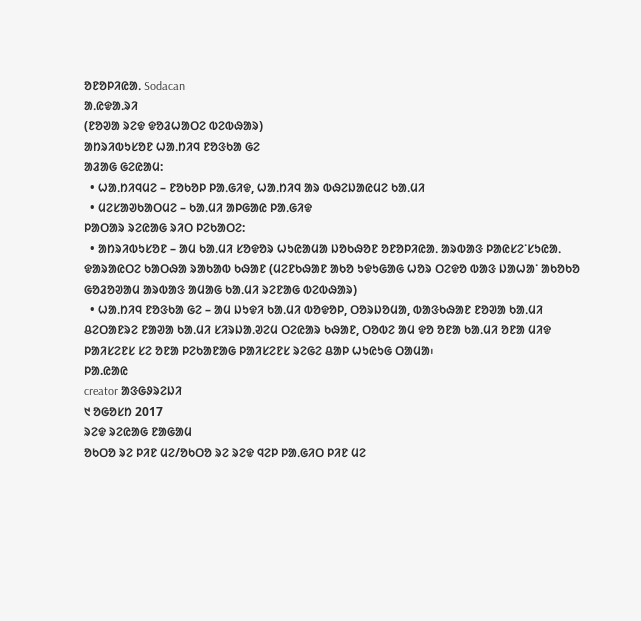ᱚᱱᱚᱞᱤᱭᱟᱹ Sodacan
ᱟᱹᱭᱫᱟᱹᱨᱤ
(ᱱᱚᱣᱟ ᱨᱮᱫ ᱫᱚᱲᱦᱟᱛᱮ ᱵᱮᱵᱷᱟᱨ)
ᱟᱴᱨᱤᱵᱩᱥᱚᱱ ᱦᱟᱹᱴᱤᱧ ᱱᱚᱝᱠᱟ ᱜᱮ
ᱟᱲᱟᱜ ᱜᱮᱭᱟᱢ:
  • ᱦᱟᱹᱴᱤᱧᱢᱮ – ᱱᱚᱠᱚᱞ ᱞᱟᱹᱜᱤᱫ, ᱦᱟᱹᱴᱤᱧ ᱟᱨ ᱵᱷᱮᱡᱟᱭᱢᱮ ᱠᱟᱹᱢᱤ
  • ᱢᱮᱥᱟᱣᱠᱟᱛᱢᱮ – ᱠᱟᱹᱢᱤ ᱟᱞᱜᱟᱭ ᱞᱟᱹᱜᱤᱫ
ᱞᱟᱛᱟᱨ ᱨᱮᱭᱟᱜ ᱨᱤᱛ ᱞᱮᱠᱟᱛᱮ:
  • ᱟᱴᱨᱤᱵᱩᱥᱚᱱ – ᱟᱢ ᱠᱟᱹᱢᱤ ᱥᱚᱫᱚᱨ ᱦᱩᱭᱟᱢᱟ ᱡᱚᱠᱷᱚᱱ ᱚᱱᱚᱞᱤᱭᱟᱹ ᱟᱨᱵᱟᱝ ᱞᱟᱭᱥᱮᱸᱥᱩᱭᱟᱹ ᱫᱟᱨᱟᱭᱛᱮ ᱠᱟᱛᱷᱟ ᱨᱟᱠᱟᱵ ᱠᱷᱟᱱ (ᱢᱮᱱᱠᱷᱟᱱ ᱟᱠᱚ ᱩᱫᱩᱜᱟᱜ ᱦᱚᱨ ᱛᱮᱫᱚ ᱵᱟᱝ ᱡᱟᱦᱟᱸ ᱟᱠᱚᱠᱚ ᱜᱚᱲᱚᱣᱟᱢ ᱟᱨᱵᱟᱝ ᱟᱢᱟᱜ ᱠᱟᱹᱢᱤ ᱨᱮᱱᱟᱜ ᱵᱮᱵᱷᱟᱨ)
  • ᱦᱟᱹᱴᱤᱧ ᱱᱚᱝᱠᱟ ᱜᱮ – ᱟᱢ ᱡᱩᱫᱤ ᱠᱟᱹᱢᱤ ᱵᱚᱫᱚᱞ, ᱛᱚᱨᱡᱚᱢᱟ, ᱵᱟᱝᱠᱷᱟᱱ ᱱᱚᱣᱟ ᱠᱟᱹᱢᱤ ᱪᱮᱛᱟᱱᱨᱮ ᱱᱟᱣᱟ ᱠᱟᱹᱢᱤ ᱥᱤᱨᱡᱟᱹᱣᱮᱢ ᱛᱮᱭᱟᱨ ᱠᱷᱟᱱ, ᱛᱚᱵᱮ ᱟᱢ ᱫᱚ ᱚᱱᱟ ᱠᱟᱹᱢᱤ ᱚᱱᱟ ᱢᱤᱫ ᱞᱟᱤᱥᱮᱱᱥ ᱥᱮ ᱚᱱᱟ ᱞᱮᱠᱟᱱᱟᱜ ᱞᱟᱤᱥᱮᱱᱥ ᱨᱮᱜᱮ ᱪᱟᱞ ᱦᱩᱭᱩᱜ ᱛᱟᱢᱟ᱾
ᱞᱟ.ᱭᱟᱭ
creator ᱟᱝᱜᱽᱨᱮᱡᱤ
᱑ ᱚᱜᱚᱥᱴ 2017
ᱨᱮᱫ ᱨᱮᱭᱟᱜ ᱱᱟᱜᱟᱢ
ᱚᱠᱛᱚ ᱨᱮ ᱞᱤᱱ ᱢᱮ/ᱚᱠᱛᱚ ᱨᱮ ᱨᱮᱫ ᱧᱮᱞ ᱞᱟᱹᱜᱤᱛ ᱞᱤᱱ ᱢᱮ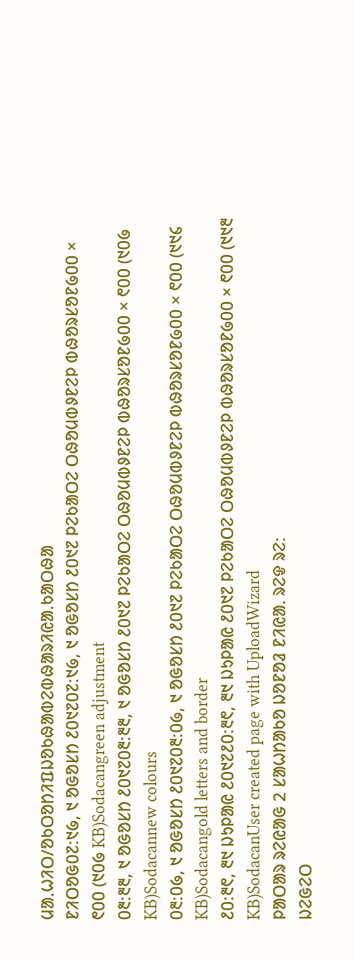ᱢᱟᱹᱦᱤᱛ/ᱚᱠᱛᱚᱴᱤᱯᱡᱚᱠᱷᱟᱵᱮᱵᱷᱟᱨᱤᱭᱟᱹᱠᱟᱛᱷᱟ
ᱱᱤᱛᱚᱜ᱐᱗:᱑᱙, ᱑ ᱚᱜᱚᱥᱴ ᱒᱐᱑᱗᱐᱗:᱑᱙, ᱑ ᱚᱜᱚᱥᱴ ᱒᱐᱑᱗ ᱞᱮᱠᱟᱛᱮ ᱛᱷᱚᱢᱵᱽᱱᱮᱞ ᱵᱷᱚᱨᱥᱚᱱ᱙᱐᱐ × ᱖᱐᱐ (᱑᱐᱙ KB)Sodacangreen adjustment
᱐᱓:᱓᱓, ᱑ ᱚᱜᱚᱥᱴ ᱒᱐᱑᱗᱐᱓:᱓᱓, ᱑ ᱚᱜᱚᱥᱴ ᱒᱐᱑᱗ ᱞᱮᱠᱟᱛᱮ ᱛᱷᱚᱢᱵᱽᱱᱮᱞ ᱵᱷᱚᱨᱥᱚᱱ᱙᱐᱐ × ᱖᱐᱐ (᱑᱐᱙ KB)Sodacannew colours
᱐᱓:᱐᱙, ᱑ ᱚᱜᱚᱥᱴ ᱒᱐᱑᱗᱐᱓:᱐᱙, ᱑ ᱚᱜᱚᱥᱴ ᱒᱐᱑᱗ ᱞᱮᱠᱟᱛᱮ ᱛᱷᱚᱢᱵᱽᱱᱮᱞ ᱵᱷᱚᱨᱥᱚᱱ᱙᱐᱐ × ᱖᱐᱐ (᱑᱑᱔ KB)Sodacangold letters and border
᱒᱐:᱓᱖, ᱓᱑ ᱡᱩᱞᱟᱭ ᱒᱐᱑᱗᱒᱐:᱓᱖, ᱓᱑ ᱡᱩᱞᱟᱭ ᱒᱐᱑᱗ ᱞᱮᱠᱟᱛᱮ ᱛᱷᱚᱢᱵᱽᱱᱮᱞ ᱵᱷᱚᱨᱥᱚᱱ᱙᱐᱐ × ᱖᱐᱐ (᱑᱑᱓ KB)SodacanUser created page with UploadWizard
ᱞᱟᱛᱟᱨ ᱨᱮᱭᱟᱜ 2 ᱥᱟᱦᱴᱟᱠᱚ ᱡᱚᱱᱚᱲ ᱱᱤᱭᱟᱹ ᱨᱮᱫ ᱨᱮ:
ᱡᱮᱜᱮᱛ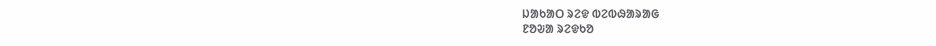ᱡᱟᱠᱟᱛ ᱨᱮᱫ ᱵᱮᱵᱷᱟᱨᱟᱜ
ᱱᱚᱶᱟ ᱨᱮᱫᱠᱚ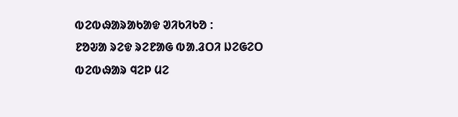ᱵᱮᱵᱷᱟᱨᱟᱠᱟᱫ ᱣᱤᱠᱤᱠᱚ :
ᱱᱚᱶᱟ ᱨᱮᱫ ᱨᱮᱱᱟᱜ ᱵᱟᱹᱲᱛᱤ ᱡᱮᱜᱮᱛ ᱵᱮᱵᱷᱟᱨ ᱧᱮᱞ ᱢᱮ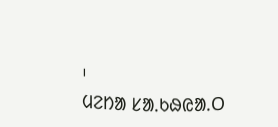᱾
ᱢᱮᱴᱟ ᱥᱟᱹᱠᱷᱭᱟᱹᱛ